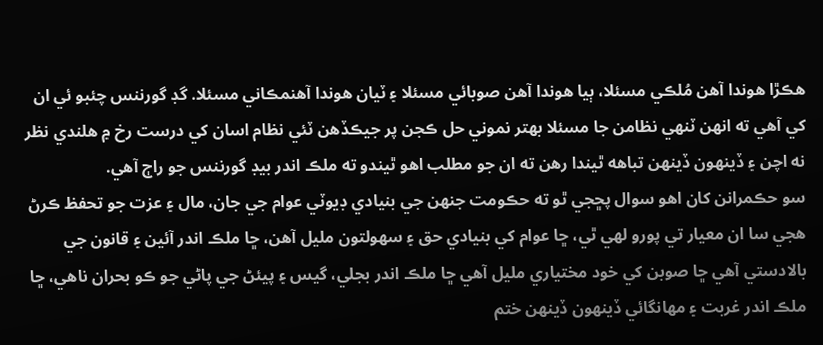هڪڙا هوندا آهن مُلڪي مسئلا، ٻيا هوندا آهن صوبائي مسئلا ۽ ٽيان هوندا آهنمڪاني مسئلا. گڊ گورننس چئبو ئي ان کي آهي ته انهن ٽنهي نظامن جا مسئلا بهتر نموني حل ڪجن پر جيڪڏهن ٽئي نظام اسان کي درست رخ ۾ هلندي نظر نه اچن ۽ ڏينهون ڏينهن تباهه ٿيندا رهن ته ان جو مطلب اهو ٿيندو ته ملڪ اندر بيڊ گورننس جو راڄ آهي.
سو حڪمرانن کان اهو سوال پڇجي ٿو ته حڪومت جنهن جي بنيادي ڊيوٽي عوام جي جان، مال ۽ عزت جو تحفظ ڪرڻ هجي سا ان معيار تي پورو لهي ٿي، ڇا عوام کي بنيادي حق ۽ سهولتون مليل آهن، ڇا ملڪ اندر آئين ۽ قانون جي بالادستي آهي ڇا صوبن کي خود مختياري مليل آهي ڇا ملڪ اندر بجلي، گيس ۽ پيئڻ جي پاڻي جو ڪو بحران ناهي، ڇا ملڪ اندر غربت ۽ مهانگائي ڏينهون ڏينهن ختم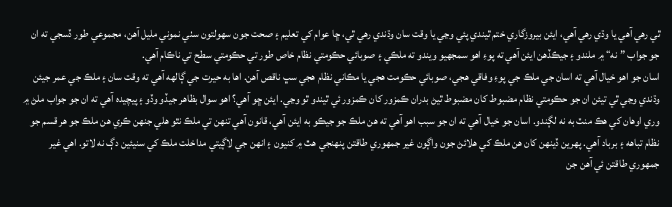ٿي رهي آهي يا وڌي رهي آهي، ايئن بيروزگاري ختم ٿيندي پئي وڃي يا وقت سان وڌندي رهي ٿي، ڇا عوام کي تعليم ۽ صحت جون سهولتون سٺي نموني مليل آهن، مجموعي طور ڏسجي ته ان جو جواب ”نه“ ۾ ملندو ۽ جيڪڏهن ايئن آهي ته پوءِ اهو سمجهيو ويندو ته ملڪي ۽ صوبائي حڪومتي نظام خاص طور تي حڪومتي سطح تي ناڪام آهي.
اسان جو اهو خيال آهي ته اسان جي ملڪ جي پوءِ وفاقي هجي، صوبائي حڪومت هجي يا مڪاني نظام هجي سڀ ناقص آهن. اها به حيرت جي ڳالهه آهي ته وقت سان ۽ ملڪ جي عمر جيئن وڌندي وڃي ٿي تيئن ان جو حڪومتي نظام مضبوط کان مضبوط ٿيڻ بدران ڪمزور کان ڪمزور ئي ٿيندو ٿو وڃي. ايئن ڇو آهي؟ اهو سوال بظاهر جيڏو وڏو ۽ پيچيده آهي ته ان جو جواب ملڻ ۾ وري اوهان کي هڪ منٽ به نه لڳندو. اسان جو خيال آهي ته ان جو سبب اهو آهي ته هن ملڪ جو جيڪو به ايئن آهي، قانون آهي تنهن تي ملڪ نٿو هلي جنهن ڪري هن ملڪ جو هر قسم جو نظام تباهه ۽ برباد آهي. پهرين ڏينهن کان هن ملڪ کي هلائڻ جون واڳون غير جمهوري طاقتن پنهنجي هٿ ۾ کنيون ۽ انهن جي لاڳيتي مداخلت ملڪ کي سنيئين دڳ نه لاتو. اهي غير جمهوري طاقتن ئي آهن جن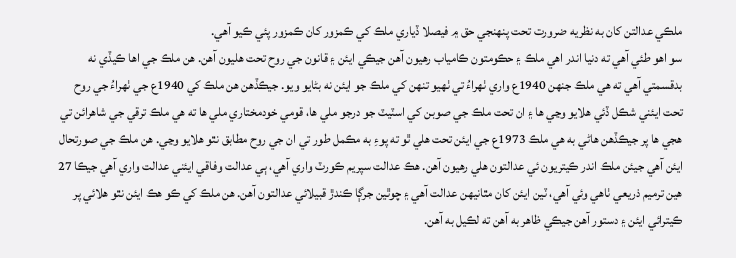ملڪي عدالتن کان به نظريه ضرورت تحت پنهنجي حق ۾ فيصلا ڏياري ملڪ کي ڪمزور کان ڪمزور پئي ڪيو آهي.
سو اهو طئي آهي ته دنيا اندر اهي ملڪ ۽ حڪومتون ڪامياب رهيون آهن جيڪي ايئن ۽ قانون جي روح تحت هليون آهن. هن ملڪ جي اها ڪيڏي نه بدقسمتي آهي ته هي ملڪ جنهن 1940ع واري ٺهراءُ تي ٺهيو تنهن کي ملڪ جو ايئن نه بڻايو ويو. جيڪڏهن هن ملڪ کي 1940ع جي ٺهراءُ جي روح تحت ايئني شڪل ڏئي هلايو وڃي ها ۽ ان تحت ملڪ جي صوبن کي اسٽيٽ جو درجو ملي ها، قومي خودمختاري ملي ها ته هي ملڪ ترقي جي شاهرائن تي هجي ها پر جيڪڏهن هاڻي به هي ملڪ 1973ع جي ايئن تحت هلي ٿو ته پوءِ به مڪمل طور تي ان جي روح مطابق نٿو هلايو وڃي. هن ملڪ جي صورتحال ايئن آهي جيئن ملڪ اندر ڪيتريون ئي عدالتون هلي رهيون آهن. هڪ عدالت سپريم ڪورٽ واري آهي، ٻي عدالت وفاقي ايئني عدالت واري آهي جيڪا 27 هين ترميم ذريعي ٺاهي وئي آهي، ٽين ايئن کان مٿانيهن عدالت آهي ۽ چوٿين جرڳا ڪندڙ قبيلائي عدالتون آهن. هن ملڪ کي ڪو هڪ ايئن نٿو هلائي پر ڪيترائي ايئن ۽ دستور آهن جيڪي ظاهر به آهن ته لڪيل به آهن.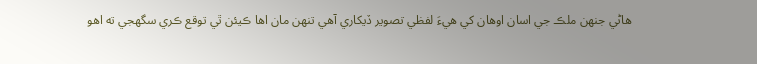هاڻي جنهن ملڪ جي اسان اوهان کي هيءَ لفظي تصوير ڏيکاري آهي تنهن مان اها ڪيئن ٿي توقع ڪري سگهجي ته اهو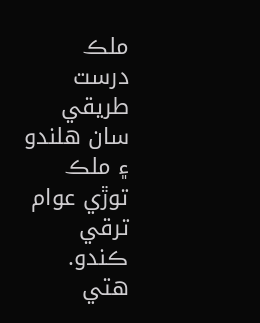ملڪ درست طريقي سان هلندو ۽ ملڪ توڙي عوام ترقي ڪندو. هتي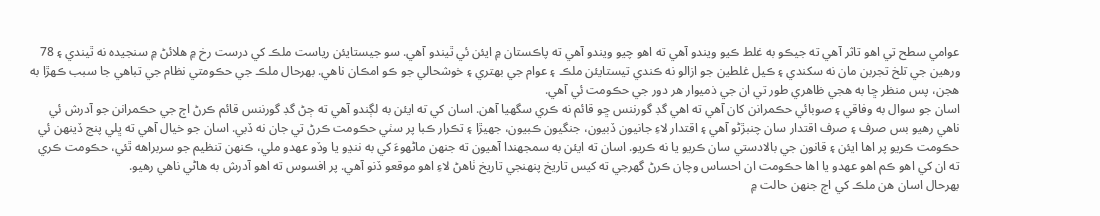عوامي سطح تي اهو تاثر آهي ته جيڪو به غلط ڪيو ويندو آهي ته اهو چيو ويندو آهي ته پاڪستان ۾ ايئن ئي ٿيندو آهي. سو جيستايئن رياست ملڪ کي درست رخ ۾ هلائڻ ۾ سنجيده نه ٿيندي ۽ 78 ورهين جي تلخ تجربن مان نه سکندي ۽ ڪيل غلطين جو ازالو نه ڪندي تيستايئن ملڪ ۽ عوام جي بهتري ۽ خوشحالي جو ڪو امڪان ناهي. بهرحال ملڪ جي حڪومتي نظام جي تباهي جا سبب ڪهڙا به هجن، پس منظر ڇا به هجي ظاهري طور تي ان جي ذميوار هر دور جي حڪومت ئي آهي.
اسان جو سوال به وفاقي ۽ صوبائي حڪمرانن کان آهي ته اهي گڊ گورننس ڇو قائم نه ڪري سگهيا آهن. اسان کي ته ايئن به لڳندو آهي ته ڄڻ گڊ گورننس قائم ڪرڻ اڄ جي حڪمرانن جو آدرش ئي ناهي رهيو بس صرف ۽ صرف اقتدار سان چنبڙڻو آهي ۽ اقتدار لاءِ جانيون ڏبيون، جنگيون ڪبيون، جهيڙا ۽ تڪرار ڪبا پر سٺي حڪومت ڪرڻ تي جان نه ڏبي. اسان جو خيال آهي ته ڀلي پنج ڏينهن ئي حڪومت ڪريو پر اها ايئن ۽ قانون جي بالادستي سان ڪريو يا نه ڪريو. اسان ته ايئن به سمجهندا آهيون ته جنهن ماڻهوءَ کي به ننڍو يا وڏو عهدو ملي، ڪنهن تنظيم جو سربراهه ٿئي، حڪومت ڪري ته ان کي اهو ڪم اهو عهدو يا اها حڪومت ان احساس وچان ڪرڻ گهرجي ته کيس تاريخ پنهنجي تاريخ ٺاهڻ لاءِ اهو موقعو ڏنو آهي. پر افسوس ته اهو آدرش به هاڻي ناهي رهيو.
بهرحال اسان هن ملڪ کي اڄ جنهن حالت ۾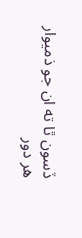ڏسون ٿا ته ان جو ذميوار هر دور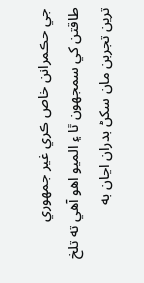جي حڪمرانن خاص ڪري غير جمهوري طاقتن کي سمجهون ٿا ۽ الميو اهو آهي ته تلخ ترين تجربن مان سکڻ بدران اڃان به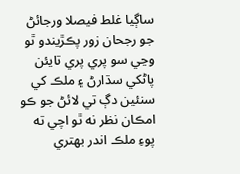ساڳيا غلط فيصلا ورجائڻ جو رجحان زور پڪڙيندو ٿو وڃي سو پري پري تايئن پاڻکي سڌارڻ ۽ ملڪ کي سنئين دڳ تي لائڻ جو ڪو امڪان نظر نه ٿو اچي ته پوءِ ملڪ اندر بهتري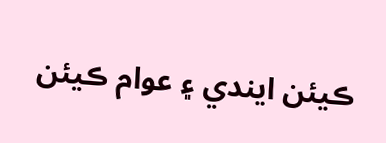ڪيئن ايندي ۽ عوام ڪيئن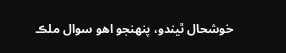خوشحال ٿيندو، پنهنجو اهو سوال ملڪ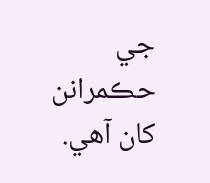جي حڪمرانن کان آهي.